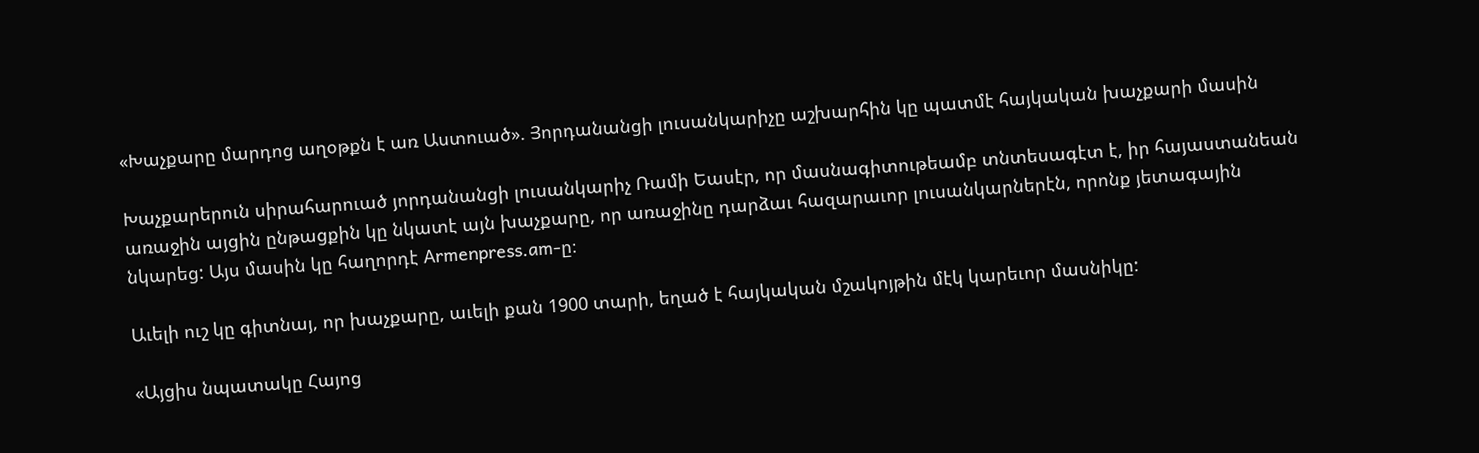«Խաչքարը մարդոց աղօթքն է առ Աստուած». Յորդանանցի լուսանկարիչը աշխարհին կը պատմէ հայկական խաչքարի մասին

Խաչքարերուն սիրահարուած յորդանանցի լուսանկարիչ Ռամի Եասէր, որ մասնագիտութեամբ տնտեսագէտ է, իր հայաստանեան առաջին այցին ընթացքին կը նկատէ այն խաչքարը, որ առաջինը դարձաւ հազարաւոր լուսանկարներէն, որոնք յետագային նկարեց: Այս մասին կը հաղորդէ Armenpress.am-ը։

Աւելի ուշ կը գիտնայ, որ խաչքարը, աւելի քան 1900 տարի, եղած է հայկական մշակոյթին մէկ կարեւոր մասնիկը:

«Այցիս նպատակը Հայոց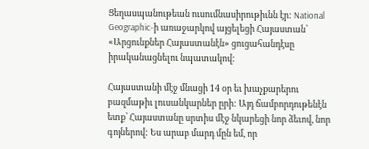Ցեղասպանութեան ուսումնասիրութիւնն էր: National Geographic-ի առաջարկով այցելեցի Հայաստան՝ «Արցունքներ Հայաստանէն» ցուցահանդէսը իրականացնելու նպատակով:

Հայաստանի մէջ մնացի 14 օր եւ խաչքարերու բազմաթիւ լուսանկարներ ըրի: Այդ ճամբորդութենէն ետք՝ Հայաստանը սրտիս մէջ նկարեցի նոր ձեւով, նոր գոյներով: Ես արաբ մարդ մըն եմ, որ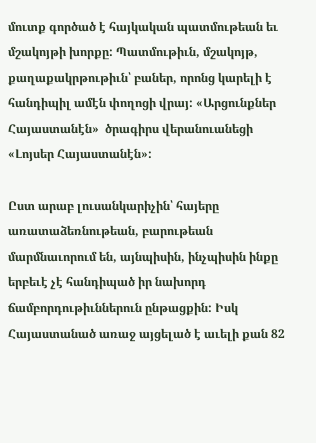մուտք գործած է հայկական պատմութեան եւ մշակոյթի խորքը: Պատմութիւն, մշակոյթ, քաղաքակրթութիւն՝ բաներ, որոնց կարելի է հանդիպիլ ամէն փողոցի վրայ: «Արցունքներ Հայաստանէն»  ծրագիրս վերանուանեցի «Լոյսեր Հայաստանէն»:

Ըստ արաբ լուսանկարիչին՝ հայերը առատաձեռնութեան, բարութեան մարմնաւորում են, այնպիսին, ինչպիսին ինքը երբեւէ չէ հանդիպած իր նախորդ ճամբորդութիւններուն ընթացքին: Իսկ Հայաստանած առաջ այցելած է աւելի քան 82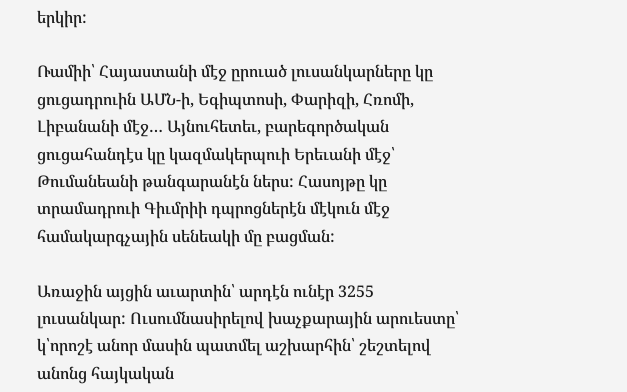երկիր:

Ռամիի՝ Հայաստանի մէջ ըրուած լուսանկարները կը ցուցադրուին ԱՄՆ-ի, Եգիպտոսի, Փարիզի, Հռոմի, Լիբանանի մէջ… Այնուհետեւ, բարեգործական ցուցահանդէս կը կազմակերպուի Երեւանի մէջ՝ Թումանեանի թանգարանէն ներս: Հասոյթը կը տրամադրուի Գիւմրիի դպրոցներէն մէկուն մէջ համակարգչային սենեակի մը բացման:

Առաջին այցին աւարտին՝ արդէն ունէր 3255 լուսանկար: Ուսումնասիրելով խաչքարային արուեստը՝ կ՝որոշէ անոր մասին պատմել աշխարհին՝ շեշտելով անոնց հայկական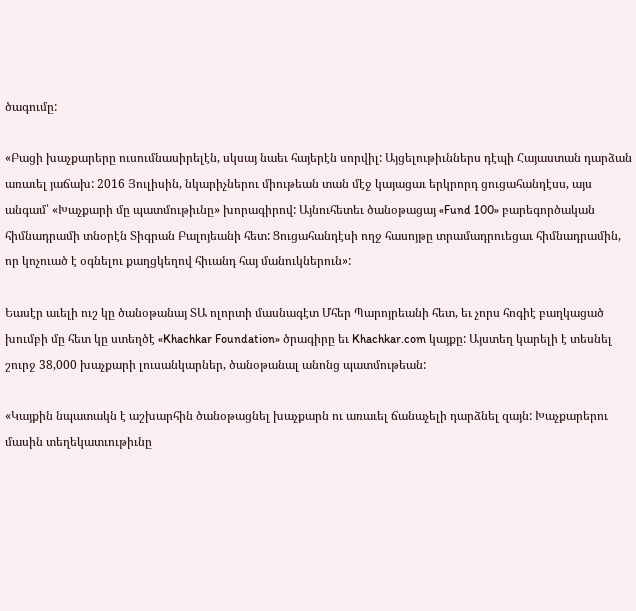ծագումը:

«Բացի խաչքարերը ուսումնասիրելէն, սկսայ նաեւ հայերէն սորվիլ: Այցելութիւններս դէպի Հայաստան դարձան առաւել յաճախ: 2016 Յուլիսին, նկարիչներու միութեան տան մէջ կայացաւ երկրորդ ցուցահանդէսս, այս անգամ՝ «Խաչքարի մը պատմութիւնը» խորագիրով: Այնուհետեւ ծանօթացայ «Fund 100» բարեգործական հիմնադրամի տնօրէն Տիգրան Բալոյեանի հետ: Ցուցահանդէսի ողջ հասոյթը տրամադրուեցաւ հիմնադրամին, որ կոչուած է օգնելու քաղցկեղով հիւանդ հայ մանուկներուն»:

Եասէր աւելի ուշ կը ծանօթանայ ՏԱ ոլորտի մասնագէտ Մհեր Պարոյրեանի հետ, եւ չորս հոգիէ բաղկացած խումբի մը հետ կը ստեղծէ «Khachkar Foundation» ծրագիրը եւ Khachkar.com կայքը: Այստեղ կարելի է տեսնել շուրջ 38,000 խաչքարի լուսանկարներ, ծանօթանալ անոնց պատմութեան:

«Կայքին նպատակն է աշխարհին ծանօթացնել խաչքարն ու առաւել ճանաչելի դարձնել զայն: Խաչքարերու մասին տեղեկատւութիւնը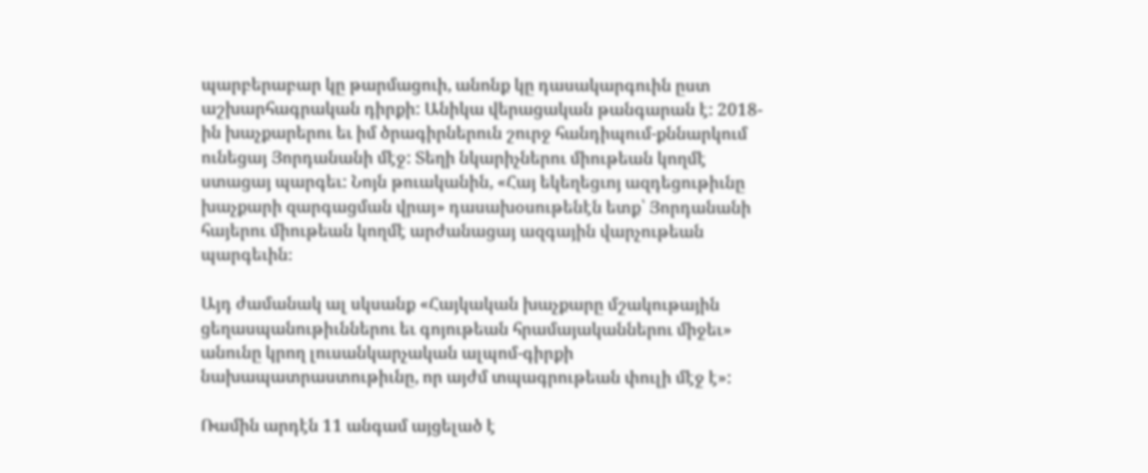պարբերաբար կը թարմացուի, անոնք կը դասակարգուին ըստ աշխարհագրական դիրքի: Անիկա վերացական թանգարան է: 2018-ին խաչքարերու եւ իմ ծրագիրներուն շուրջ հանդիպում-քննարկում ունեցայ Յորդանանի մէջ: Տեղի նկարիչներու միութեան կողմէ ստացայ պարգեւ: Նոյն թուականին, «Հայ եկեղեցւոյ ազդեցութիւնը խաչքարի զարգացման վրայ» դասախօսութենէն ետք՝ Յորդանանի հայերու միութեան կողմէ արժանացայ ազգային վարչութեան պարգեւին։

Այդ ժամանակ ալ սկսանք «Հայկական խաչքարը մշակութային ցեղասպանութիւններու եւ գոյութեան հրամայականներու միջեւ» անունը կրող լուսանկարչական ալպոմ-գիրքի նախապատրաստութիւնը, որ այժմ տպագրութեան փուլի մէջ է»:

Ռամին արդէն 11 անգամ այցելած է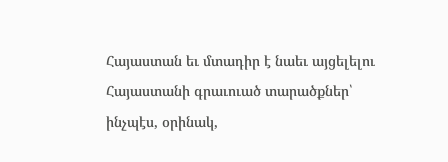Հայաստան եւ մտադիր է նաեւ այցելելու Հայաստանի գրաւուած տարածքներ՝ ինչպէս, օրինակ,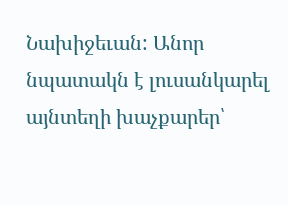Նախիջեւան: Անոր նպատակն է լուսանկարել այնտեղի խաչքարեր՝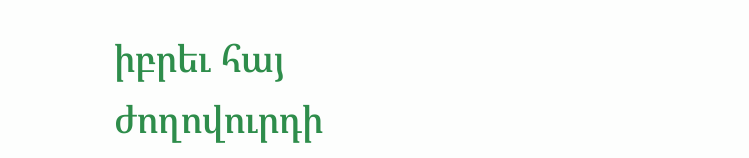իբրեւ հայ ժողովուրդի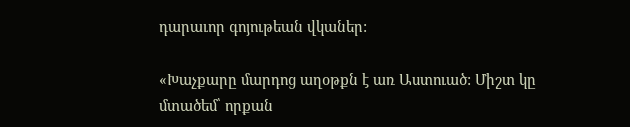դարաւոր գոյութեան վկաներ:

«Խաչքարը մարդոց աղօթքն է առ Աստուած: Միշտ կը մտածեմ՝ որքան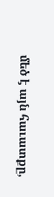մեծ է այն հաւատքը,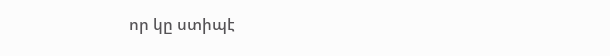որ կը ստիպէ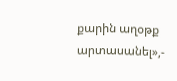քարին աղօթք արտասանել»,-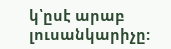կ՝ըսէ արաբ լուսանկարիչը: